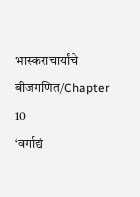भास्कराचार्यांचे बीजगणित/Chapter 10
‘वर्गाद्यं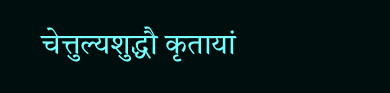चेत्तुल्यशुद्धौ कृतायां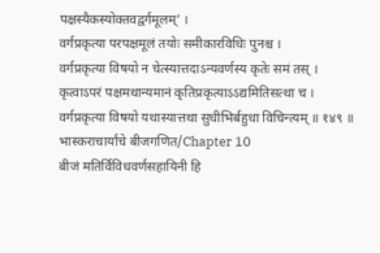पक्षस्यैकस्योक्तवद्वर्गमूलम्’ ।
वर्गप्रकृत्या परपक्षमूलं तयोः समीकारविधिः पुनश्च ।
वर्गप्रकृत्या विषयो न चेत्स्यात्तदाऽन्यवर्णस्य कृतेः समं तस् ।
कृत्वाऽपरं पक्षमथान्यमानं कृतिप्रकृत्याऽऽद्यमितिसत्था च ।
वर्गप्रकृत्या विषयो यथास्यात्तथा सुधीभिर्बहुधा विचिन्त्यम् ॥ १४९ ॥
भास्कराचार्यांचे बीजगणित/Chapter 10
बीजं मतिर्विविधवर्णसहायिनी हि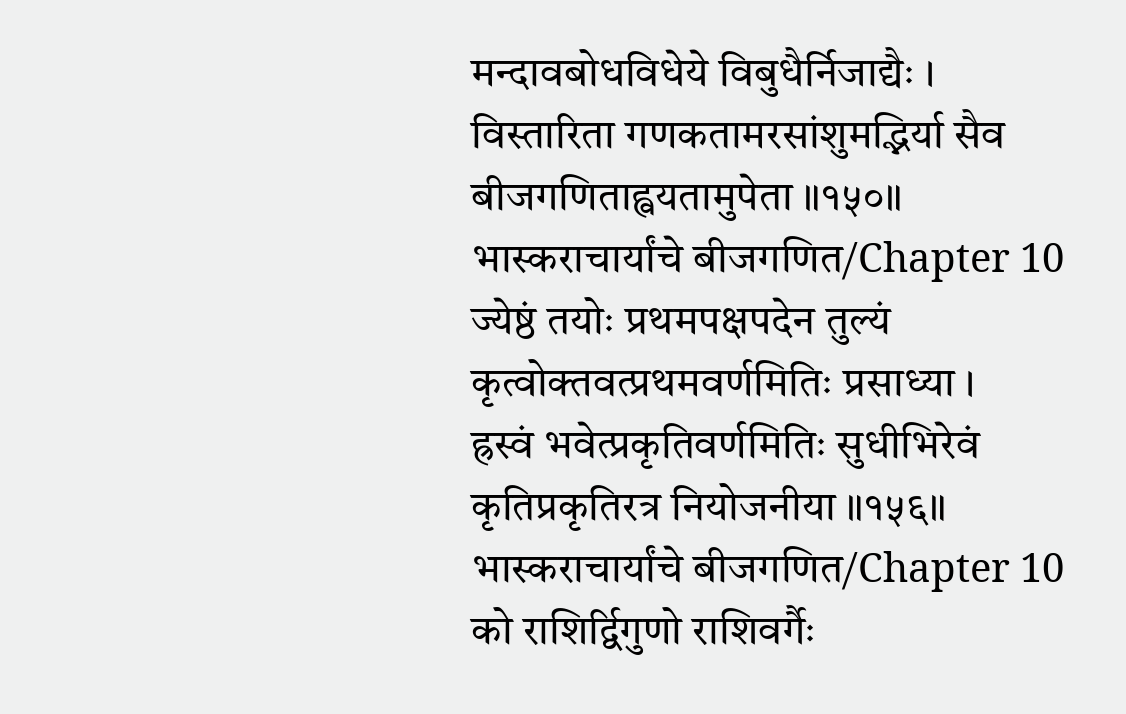मन्दावबोधविधेये विबुधैर्निजाद्यैः ।
विस्तारिता गणकतामरसांशुमद्भिर्या सैव बीजगणिताह्वयतामुपेता ॥१५०॥
भास्कराचार्यांचे बीजगणित/Chapter 10
ज्येष्ठं तयोः प्रथमपक्षपदेन तुल्यं कृत्वोक्तवत्प्रथमवर्णमितिः प्रसाध्या ।
ह्रस्वं भवेत्प्रकृतिवर्णमितिः सुधीभिरेवं कृतिप्रकृतिरत्र नियोजनीया ॥१५६॥
भास्कराचार्यांचे बीजगणित/Chapter 10
को राशिर्द्विगुणो राशिवर्गैः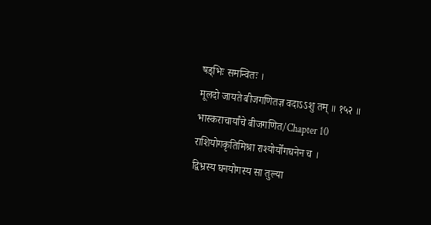षड्भिः समन्वितः ।
मूलदो जायते बीजगणितज्ञ वदाऽऽशु तम् ॥ १५२ ॥
भास्कराचार्यांचे बीजगणित/Chapter 10
राशियोगकृतिमिश्रा राश्योर्योगघनेन च ।
द्विभ्रस्य घनयोगस्य सा तुल्या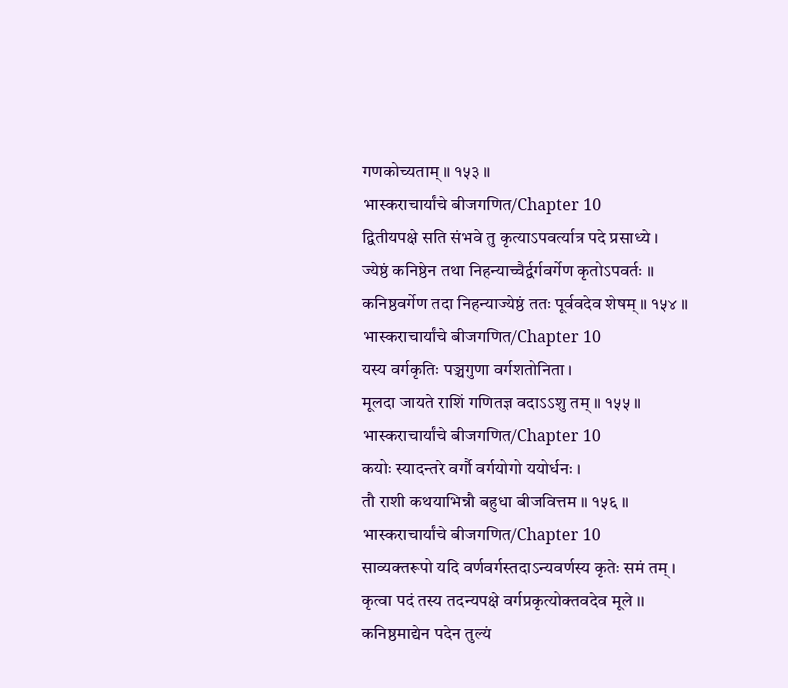गणकोच्यताम् ॥ १५३ ॥
भास्कराचार्यांचे बीजगणित/Chapter 10
द्वितीयपक्षे सति संभवे तु कृत्याऽपवर्त्यात्र पदे प्रसाध्ये ।
ज्येष्ठं कनिष्ठेन तथा निहन्याच्चैर्द्वर्गवर्गेण कृतोऽपवर्तः ॥
कनिष्ठवर्गेण तदा निहन्याज्येष्ठं ततः पूर्ववदेव शेषम् ॥ १५४ ॥
भास्कराचार्यांचे बीजगणित/Chapter 10
यस्य वर्गकृतिः पञ्चगुणा वर्गशतोनिता ।
मूलदा जायते राशिं गणितज्ञ वदाऽऽशु तम् ॥ १५५ ॥
भास्कराचार्यांचे बीजगणित/Chapter 10
कयोः स्यादन्तरे वर्गौ वर्गयोगो ययोर्धनः ।
तौ राशी कथयाभिन्नौ बहुधा बीजवित्तम ॥ १५६ ॥
भास्कराचार्यांचे बीजगणित/Chapter 10
साव्यक्तरूपो यदि वर्णवर्गस्तदाऽन्यवर्णस्य कृतेः समं तम् ।
कृत्वा पदं तस्य तदन्यपक्षे वर्गप्रकृत्योक्तवदेव मूले ।।
कनिष्ठमाद्येन पदेन तुल्यं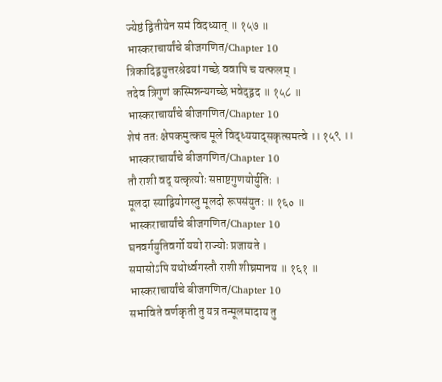ज्येष्ठं द्वितीयेन समं विदध्यात् ॥ १५७ ॥
भास्कराचार्यांचे बीजगणित/Chapter 10
त्रिकादिद्वयुत्तरश्रेढयां गच्छे ववापि च यत्फलम् ।
तदेव त्रिगुणं कस्मिन्नन्यगच्छे भवेद्द्वद ॥ १५८ ॥
भास्कराचार्यांचे बीजगणित/Chapter 10
शेषं ततः क्षेपकमुत्कच मूले विद्ध्ययाद्सकृत्समत्वे ।। १५९ ।।
भास्कराचार्यांचे बीजगणित/Chapter 10
तौ राशी वद् यत्कृत्योः सप्ताष्टगुणयोर्युतिः ।
मूलदा स्याद्वियोगस्तु मूलदो रूपसंयुतः ॥ १६० ॥
भास्कराचार्यांचे बीजगणित/Chapter 10
घनवर्गयुतिवर्गो ययो राज्योः प्रजायते ।
समासोऽपि यथोर्ध्वगस्तौ राशी शीघ्रमानय ॥ १६१ ॥
भास्कराचार्यांचे बीजगणित/Chapter 10
सभाविते वर्णकृती तु यत्र तन्मूलमादाय तु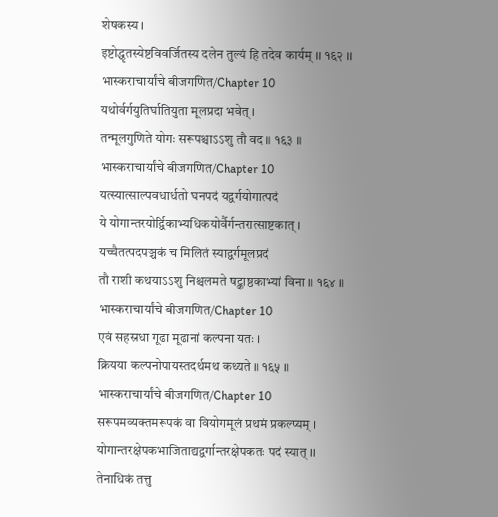शेषकस्य ।
इष्टोद्धृतस्येष्टविवर्जितस्य दलेन तुल्यं हि तदेव कार्यम् ।। १६२ ।।
भास्कराचार्यांचे बीजगणित/Chapter 10
यथोर्वर्गयुतिर्घातियुता मूलप्रदा भवेत् ।
तन्मूलगुणिते योगः सरूपश्चाऽऽशु तौ वद ॥ १६३ ॥
भास्कराचार्यांचे बीजगणित/Chapter 10
यत्स्यात्साल्पवधार्धतो घनपदं यद्वर्गयोगात्पदं
ये योगान्तरयोर्द्विकाभ्यधिकयोर्वैर्गन्तरात्साष्टकात् ।
यच्चैतत्पदपञ्चकं च मिलितं स्याद्वर्गमूलप्रदं
तौ राशी कथयाऽऽशु निश्चलमते षट्काष्ठकाभ्यां विना ॥ १६४ ॥
भास्कराचार्यांचे बीजगणित/Chapter 10
एवं सहस्रधा गूढा मूढानां कल्पना यतः ।
क्रियया कल्पनोपायस्तदर्थमथ कथ्यते ॥ १६५ ॥
भास्कराचार्यांचे बीजगणित/Chapter 10
सरूपमव्यक्तमरूपकं वा वियोगमूलं प्रथमं प्रकल्प्यम् ।
योगान्तरक्षेपकभाजिताद्यद्वर्गान्तरक्षेपकतः पदं स्यात् ।।
तेनाधिकं तत्तु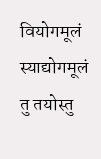वियोगमूलं स्याद्योगमूलं तु तयोस्तु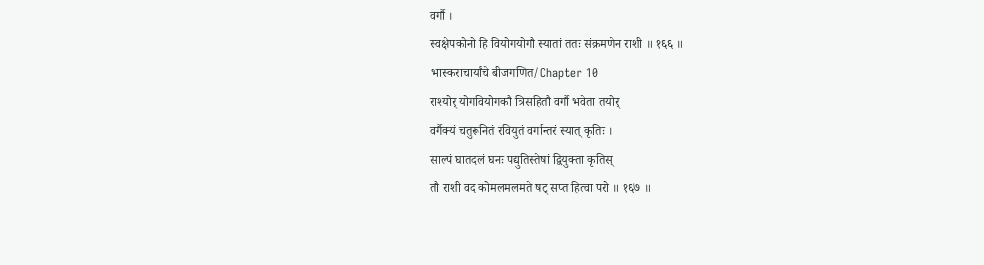वर्गौ ।
स्वक्षेपकोनो हि वियोगयोगौ स्यातां ततः संक्रमणेन राशी ॥ १६६ ॥
भास्कराचार्यांचे बीजगणित/Chapter 10
राश्योर् योगवियोगकौ त्रिसहितौ वर्गौ भवेता तयोर्
वर्गैक्यं चतुरूनितं रवियुतं वर्गान्तरं स्यात् कृतिः ।
साल्पं घातदलं घनः पद्युतिस्तेषां द्वियुक्ता कृतिस्
तौ राशी वद कोमलमलमते षट् सप्त हित्वा परो ॥ १६७ ॥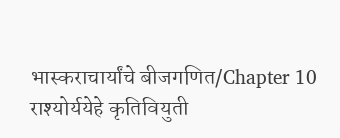भास्कराचार्यांचे बीजगणित/Chapter 10
राश्योर्ययेहे कृतिवियुती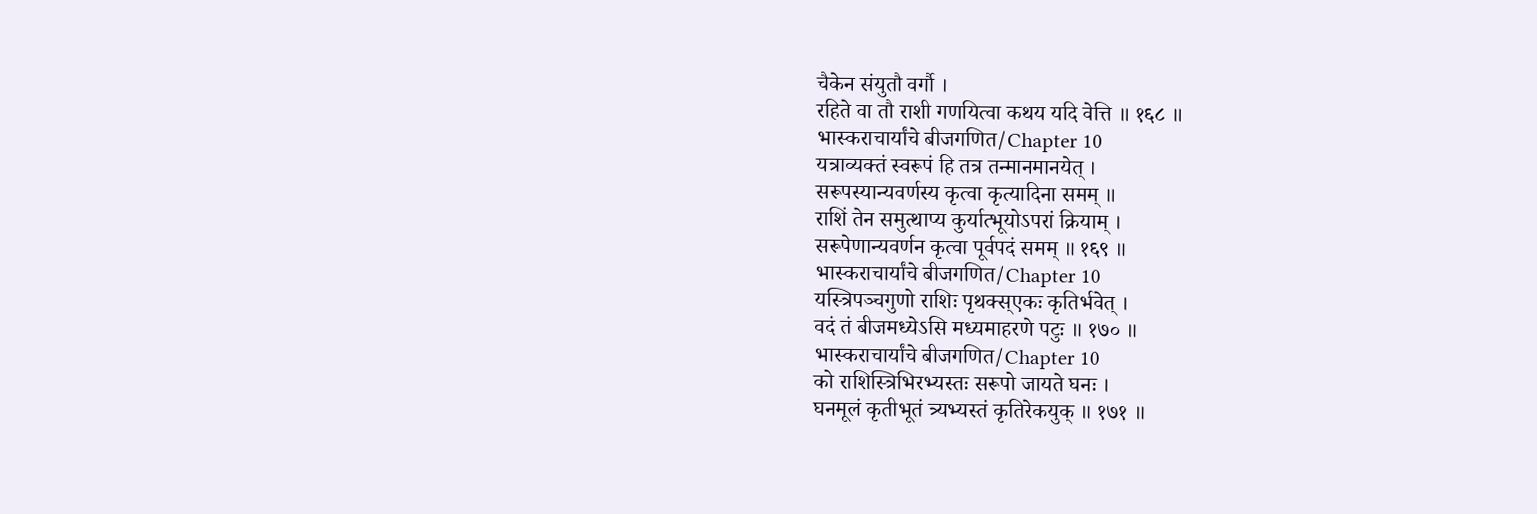चैकेन संयुतौ वर्गौ ।
रहिते वा तौ राशी गणयित्वा कथय यदि वेत्ति ॥ १६८ ॥
भास्कराचार्यांचे बीजगणित/Chapter 10
यत्राव्यक्तं स्वरूपं हि तत्र तन्मानमानयेत् ।
सरूपस्यान्यवर्णस्य कृत्वा कृत्यादिना समम् ॥
राशिं तेन समुत्थाप्य कुर्यात्भूयोऽपरां क्रियाम् ।
सरूपेणान्यवर्णन कृत्वा पूर्वपदं समम् ॥ १६९ ॥
भास्कराचार्यांचे बीजगणित/Chapter 10
यस्त्रिपञ्चगुणो राशिः पृथक्स्एकः कृतिर्भवेत् ।
वदं तं बीजमध्येऽसि मध्यमाहरणे पटुः ॥ १७० ॥
भास्कराचार्यांचे बीजगणित/Chapter 10
को राशिस्त्रिभिरभ्यस्तः सरूपो जायते घनः ।
घनमूलं कृतीभूतं त्र्यभ्यस्तं कृतिरेकयुक् ॥ १७१ ॥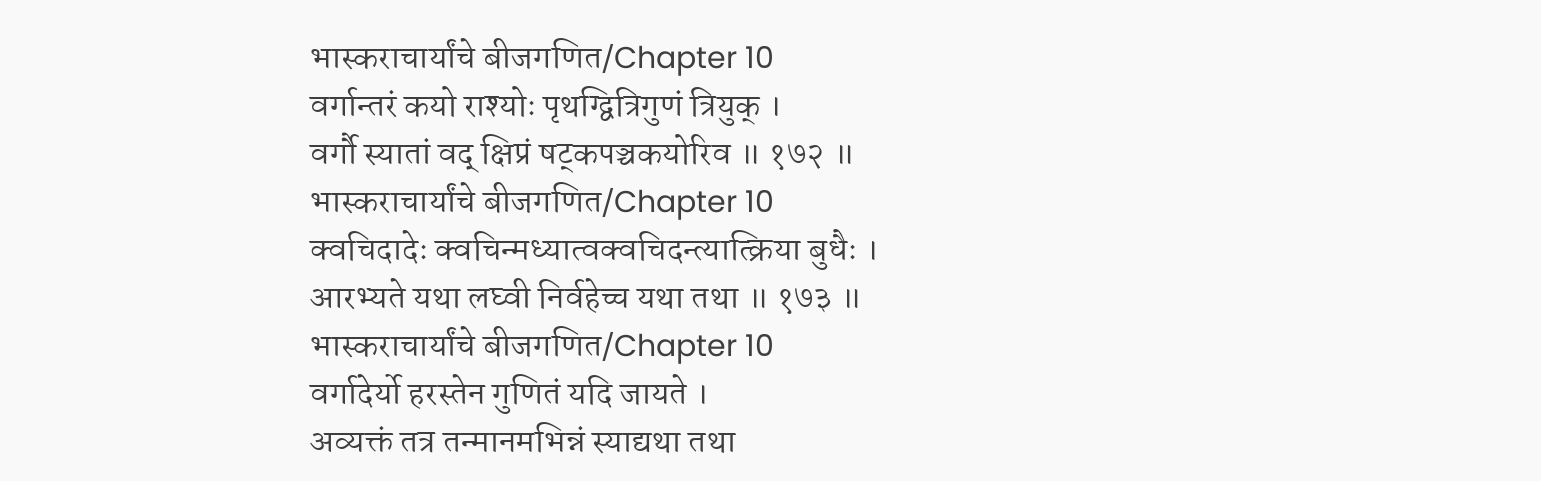भास्कराचार्यांचे बीजगणित/Chapter 10
वर्गान्तरं कयो राश्योः पृथग्द्वित्रिगुणं त्रियुक् ।
वर्गौ स्यातां वद् क्षिप्रं षट्कपञ्चकयोरिव ॥ १७२ ॥
भास्कराचार्यांचे बीजगणित/Chapter 10
क्वचिदादेः क्वचिन्मध्यात्वक्वचिदन्त्यात्क्रिया बुधैः ।
आरभ्यते यथा लघ्वी निर्वहेच्च यथा तथा ॥ १७३ ॥
भास्कराचार्यांचे बीजगणित/Chapter 10
वर्गादेर्यो हरस्तेन गुणितं यदि जायते ।
अव्यक्तं तत्र तन्मानमभिन्नं स्याद्यथा तथा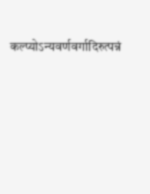कल्प्योऽन्यवर्णवर्गादिरुत्पन्नं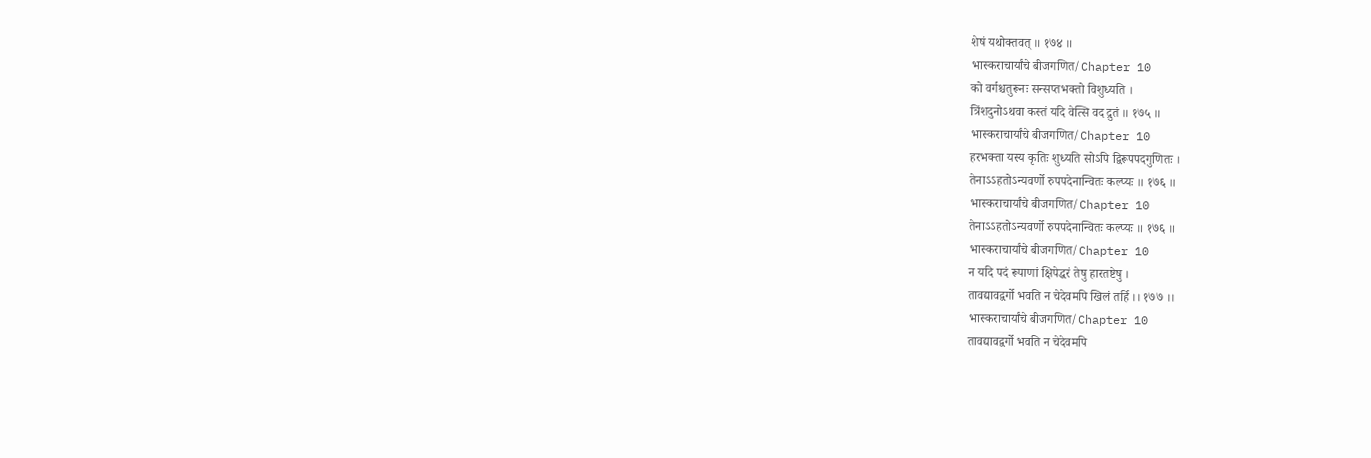शेषं यथोक्तवत् ॥ १७४ ॥
भास्कराचार्यांचे बीजगणित/Chapter 10
को वर्गश्चतुरूनः सन्सप्तभक्तो विशुध्यति ।
त्रिंशदुनोऽथवा कस्तं यदि वेत्सि वद द्रुतं ॥ १७५ ॥
भास्कराचार्यांचे बीजगणित/Chapter 10
हरभक्ता यस्य कृतिः शुध्यति सोऽपि द्विरूपपदगुणितः ।
तेनाऽऽहतोऽन्यवर्णो रुपपदेनान्वितः कल्प्यः ॥ १७६ ॥
भास्कराचार्यांचे बीजगणित/Chapter 10
तेनाऽऽहतोऽन्यवर्णो रुपपदेनान्वितः कल्प्यः ॥ १७६ ॥
भास्कराचार्यांचे बीजगणित/Chapter 10
न यदि पदं रूपाणां क्षिपेद्धरं तेषु हारतष्टेषु ।
तावद्यावद्वर्गो भवति न चेदेवमपि खिलं तर्हि ।। १७७ ।।
भास्कराचार्यांचे बीजगणित/Chapter 10
तावद्यावद्वर्गो भवति न चेदेवमपि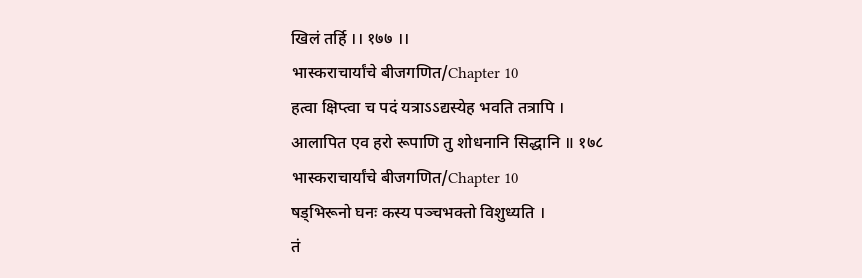खिलं तर्हि ।। १७७ ।।
भास्कराचार्यांचे बीजगणित/Chapter 10
हत्वा क्षिप्त्वा च पदं यत्राऽऽद्यस्येह भवति तत्रापि ।
आलापित एव हरो रूपाणि तु शोधनानि सिद्धानि ॥ १७८
भास्कराचार्यांचे बीजगणित/Chapter 10
षड्भिरूनो घनः कस्य पञ्चभक्तो विशुध्यति ।
तं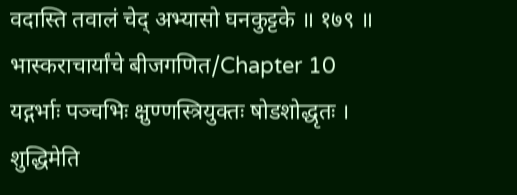वदास्ति तवालं चेद् अभ्यासो घनकुट्टके ॥ १७९ ॥
भास्कराचार्यांचे बीजगणित/Chapter 10
यद्गर्भाः पञ्चभिः क्षुण्णस्त्रियुक्तः षोडशोद्धृतः ।
शुद्धिमेति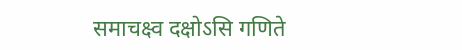समाचक्ष्व दक्षोऽसि गणिते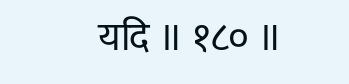यदि ॥ १८० ॥